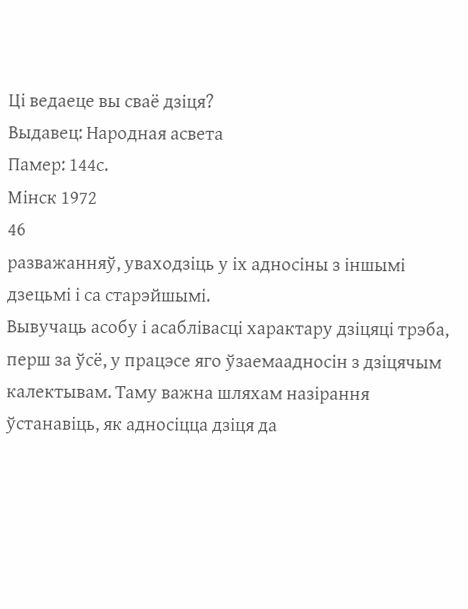Ці ведаеце вы сваё дзіця?
Выдавец: Народная асвета
Памер: 144с.
Мінск 1972
46
разважанняў, уваходзіць у іх адносіны з іншымі дзецьмі і са старэйшымі.
Вывучаць асобу і асаблівасці характару дзіцяці трэба, перш за ўсё, у працэсе яго ўзаемаадносін з дзіцячым калектывам. Таму важна шляхам назірання ўстанавіць, як адносіцца дзіця да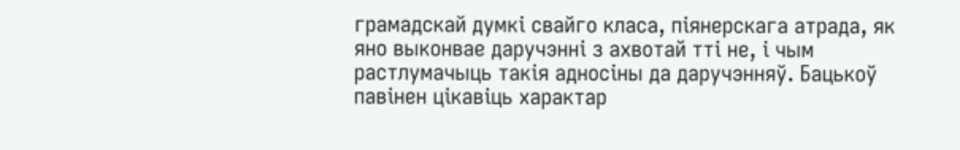грамадскай думкі свайго класа, піянерскага атрада, як яно выконвае даручэнні з ахвотай тті не, і чым растлумачыць такія адносіны да даручэнняў. Бацькоў павінен цікавіць характар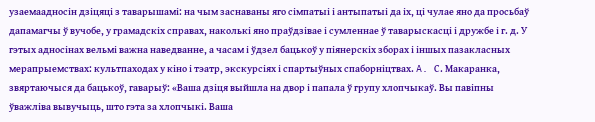узаемаадносін дзіцяці з таварышамі: на чым заснаваны яго сімпатыі і антыпатыі да іх, ці чулае яно да просьбаў дапамагчы ў вучобе, у грамадскіх справах, наколькі яно праўдзівае і сумленнае ў таварыскасці і дружбе і г. д. У гэтых адносінах вельмі важна наведванне, а часам і ўдзел бацькоў у піянерскіх зборах і іншых пазакласных мерапрыемствах: культпаходах у кіно і тэатр, экскурсіях і спартыўных спаборніцтвах. A. С. Макаранка, звяртаючыся да бацькоў, гаварыў: «Ваша дзіця выйшла на двор і папала ў групу хлопчыкаў. Вы павіпны ўважліва вывучыць, што гэта за хлопчыкі. Ваша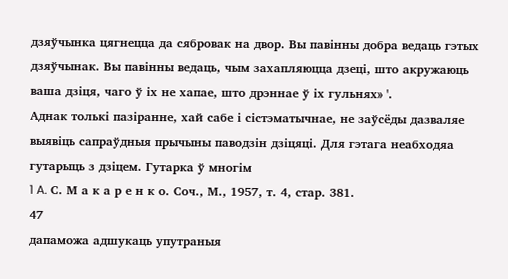дзяўчынка цягнецца да сябровак на двор. Вы павінны добра ведаць гэтых дзяўчынак. Вы павінны ведаць, чым захапляюцца дзеці, што акружаюць ваша дзіця, чаго ў іх не хапае, што дрэннае ў іх гульнях» '.
Аднак толькі пазіранне, хай сабе і сістэматычнае, не заўсёды дазваляе выявіць сапраўдныя прычыны паводзін дзіцяці. Для гэтага неабходяа гутарыць з дзіцем. Гутарка ў многім
1 A. С. М а к а р е н к о. Соч., М., 1957, т. 4, стар. 381.
47
дапаможа адшукаць упутраныя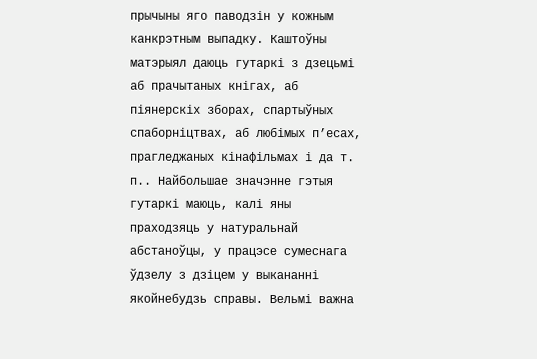прычыны яго паводзін у кожным канкрэтным выпадку. Каштоўны матэрыял даюць гутаркі з дзецьмі аб прачытаных кнігах, аб піянерскіх зборах, спартыўных спаборніцтвах, аб любімых п’есах, прагледжаных кінафільмах і да т. п.. Найбольшае значэнне гэтыя гутаркі маюць, калі яны праходзяць у натуральнай абстаноўцы, у працэсе сумеснага ўдзелу з дзіцем у выкананні якойнебудзь справы. Вельмі важна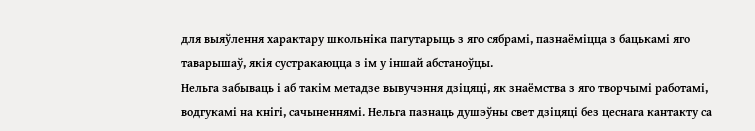для выяўлення характару школьніка пагутарыць з яго сябрамі, пазнаёміцца з бацькамі яго таварышаў, якія сустракаюцца з ім у іншай абстаноўцы.
Нельга забываць і аб такім метадзе вывучэння дзіцяці, як знаёмства з яго творчымі работамі, водгукамі на кнігі, сачыненнямі. Нельга пазнаць душэўны свет дзіцяці без цеснага кантакту са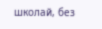школай, без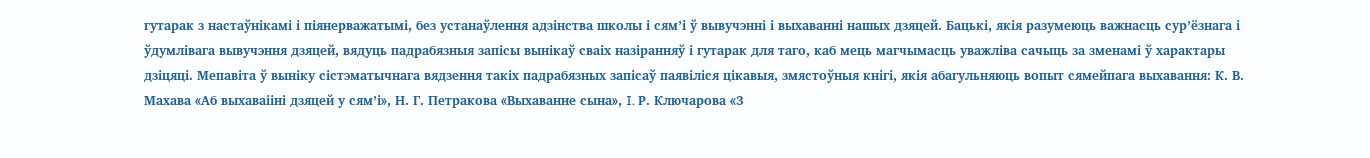гутарак з настаўнікамі і піянерважатымі, без устанаўлення адзінства школы і сям’і ў вывучэнні і выхаванні нашых дзяцей. Бацькі, якія разумеюць важнасць сур’ёзнага і ўдумлівага вывучэння дзяцей, вядуць падрабязныя запісы вынікаў сваіх назіранняў і гутарак для таго, каб мець магчымасць уважліва сачыць за зменамі ў характары дзіцяці. Мепавіта ў выніку сістэматычнага вядзення такіх падрабязных запісаў паявіліся цікавыя, змястоўныя кнігі, якія абагульняюць вопыт сямейпага выхавання: К. В. Махава «Аб выхаваііні дзяцей у сям’і», Н. Г. Петракова «Выхаванне сына», I. Р. Ключарова «3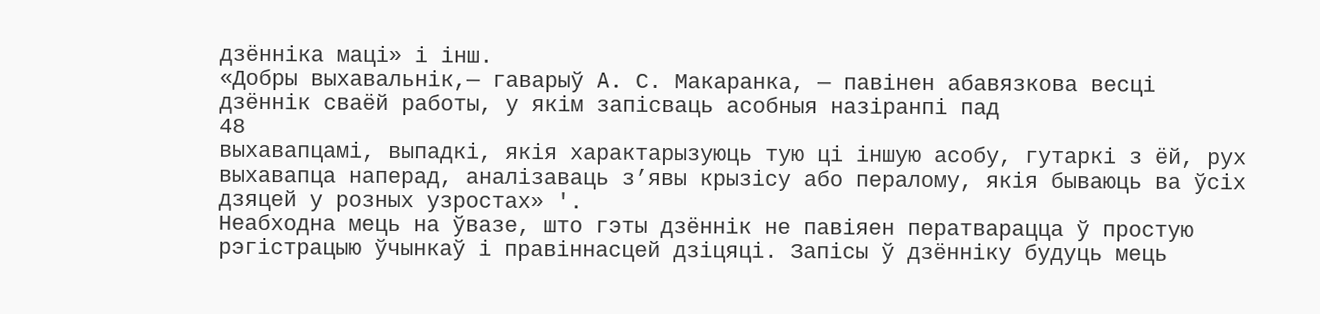дзённіка маці» і інш.
«Добры выхавальнік,— гаварыў A. С. Макаранка, — павінен абавязкова весці дзённік сваёй работы, у якім запісваць асобныя назіранпі пад
48
выхавапцамі, выпадкі, якія характарызуюць тую ці іншую асобу, гутаркі з ёй, рух выхавапца наперад, аналізаваць з’явы крызісу або пералому, якія бываюць ва ўсіх дзяцей у розных узростах» '.
Неабходна мець на ўвазе, што гэты дзённік не павіяен ператварацца ў простую рэгістрацыю ўчынкаў і правіннасцей дзіцяці. Запісы ў дзённіку будуць мець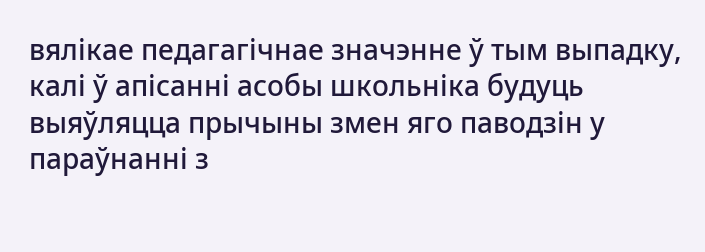вялікае педагагічнае значэнне ў тым выпадку, калі ў апісанні асобы школьніка будуць выяўляцца прычыны змен яго паводзін у параўнанні з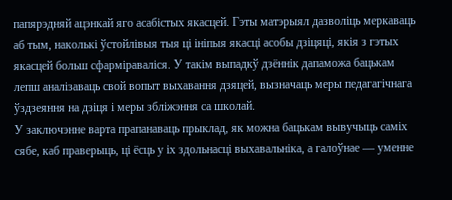папярэдняй ацэнкай яго асабістых якасцей. Гэты матэрыял дазволіць меркаваць аб тым, наколькі ўстойлівыя тыя ці ініпыя якасці асобы дзіцяці, якія з гэтых якасцей больш сфарміраваліся. У такім выпадкў дзённік дапаможа бацькам лепш аналізаваць свой вопыт выхавання дзяцей, вызначаць меры педагагічнага ўздзеяння на дзіця і меры збліжэння са школай.
У заключэнне варта прапанаваць прыклад, як можна бацькам вывучыць саміх сябе, каб праверыць, ці ёсць у іх здольнасці выхавальніка, а галоўнае — уменне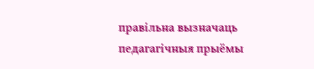правільна вызначаць педагагічныя прыёмы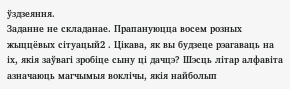ўздзеяння.
Заданне не складанае. Прапануюцца восем розных жыццёвых сітуацый2 . Цікава, як вы будзеце рэагаваць на іх, якія заўвагі зробіце сыну ці дачцэ? Шэсць літар алфавіта азначаюць магчымыя воклічы, якія найболып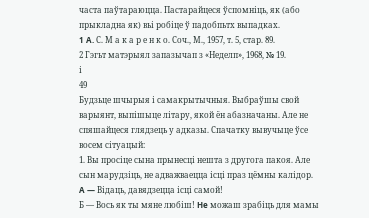часта паўтараюцца. Пастарайцеся ўспомніць, як (або прыкладна як) вьі робіце ў падобпьтх выпадках.
1 A. С. М а к а р е н к о. Соч., М., 1957, т. 5, стар. 89.
2 Гэгьт матэрыял запазычап з «Неделп», 1968, № 19.
і
49
Будзьце шчырыя і самакрытычныя. Выбраўшы свой варыянт, выпішыце літару, якой ён абазначаны. Але не спяшайцеся глядзець у адказы. Спачатку вывучыце ўсе восем сітуацый:
1. Вы просіце сына прынесці нешта з другога пакоя. Але сын марудзіць, не адважваецца ісці праз цёмны калідор.
A — Відаць, давядзецца ісці самой!
Б — Вось як ты мяне любіш! He можаш зрабіць для мамы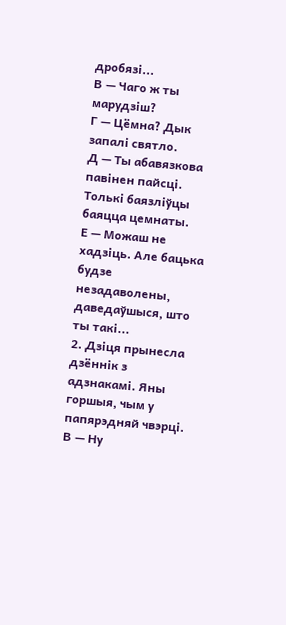дробязі...
В — Чаго ж ты марудзіш?
Г — Цёмна? Дык запалі святло.
Д — Ты абавязкова павінен пайсці. Толькі баязліўцы баяцца цемнаты.
Е — Можаш не хадзіць. Але бацька будзе незадаволены, даведаўшыся, што ты такі...
2. Дзіця прынесла дзённік з адзнакамі. Яны горшыя, чым у папярэдняй чвэрці.
В — Ну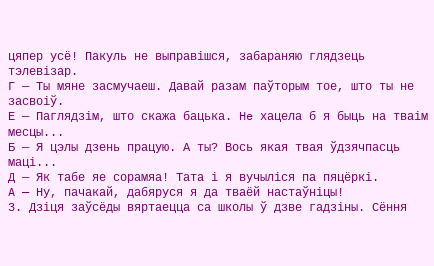цяпер усё! Пакуль не выправішся, забараняю глядзець тэлевізар.
Г — Ты мяне засмучаеш. Давай разам паўторым тое, што ты не засвоіў.
Е — Паглядзім, што скажа бацька. He хацела б я быць на тваім месцы...
Б — Я цэлы дзень працую. А ты? Вось якая твая ўдзячпасць маці...
Д — Як табе яе сорамяа! Тата і я вучыліся па пяцёркі.
A — Ну, пачакай, дабяруся я да тваёй настаўніцы!
3. Дзіця заўсёды вяртаецца са школы ў дзве гадзіны. Сёння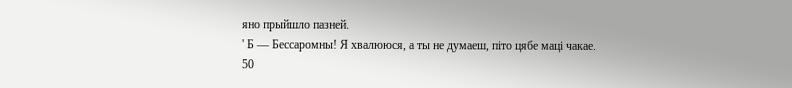яно прыйшло пазней.
' Б — Бессаромны! Я хвалююся, а ты не думаеш, піто цябе маці чакае.
50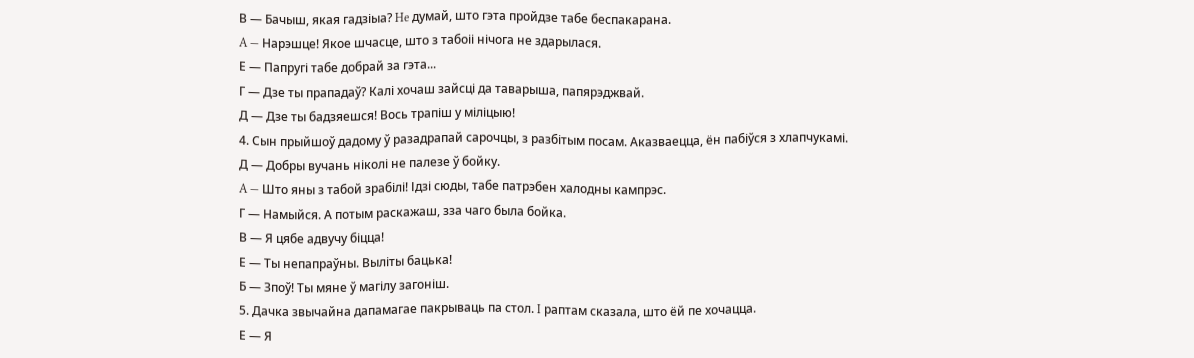В — Бачыш, якая гадзіыа? He думай, што гэта пройдзе табе беспакарана.
A — Нарэшце! Якое шчасце, што з табоіі нічога не здарылася.
Е — Папругі табе добрай за гэта...
Г — Дзе ты прападаў? Калі хочаш зайсці да таварыша, папярэджвай.
Д — Дзе ты бадзяешся! Вось трапіш у міліцыю!
4. Сын прыйшоў дадому ў разадрапай сарочцы, з разбітым посам. Аказваецца, ён пабіўся з хлапчукамі.
Д — Добры вучань ніколі не палезе ў бойку.
A — Што яны з табой зрабілі! Ідзі сюды, табе патрэбен халодны кампрэс.
Г — Намыйся. А потым раскажаш, зза чаго была бойка.
В — Я цябе адвучу біцца!
Е — Ты непапраўны. Выліты бацька!
Б — Зпоў! Ты мяне ў магілу загоніш.
5. Дачка звычайна дапамагае пакрываць па стол. I раптам сказала, што ёй пе хочацца.
Е — Я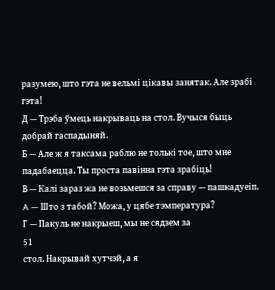разумею, што гэта не вельмі цікавы занятак. Але зрабі гэта!
Д — Трэба ўмець накрываць на стол. Вучыся быць добрай гаспадыняй.
Б — Але ж я таксама раблю не толькі тое, што мне падабаецца. Ты проста павінна гэта зрабіць!
В — Калі зараз жа не возьмешся за справу — пашкадуеіп.
A — Што з табой? Можа, у цябе тэмпература?
Г — Пакуль не накрыеш, мы не сядзем за
51
стол. Накрывай хутчэй, а я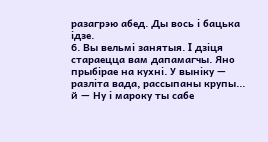разагрэю абед. Ды вось і бацька ідзе.
6. Вы вельмі занятыя. I дзіця стараецца вам дапамагчы. Яно прыбірае на кухні. У выніку — разліта вада, рассыпаны крупы...
й — Ну і мароку ты сабе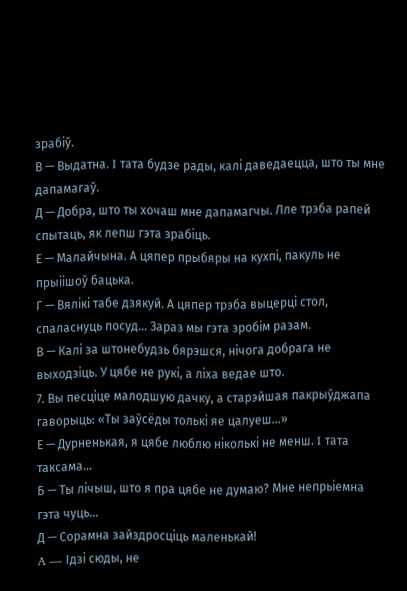зрабіў.
В — Выдатна. I тата будзе рады, калі даведаецца, што ты мне дапамагаў.
Д — Добра, што ты хочаш мне дапамагчы. Лле трэба рапей спытаць, як лепш гэта зрабіць.
Е — Малайчына. А цяпер прыбяры на кухпі, пакуль не прыіішоў бацька.
Г — Вялікі табе дзякуй. А цяпер трэба выцерці стол, спаласнуць посуд... Зараз мы гэта зробім разам.
В — Калі за штонебудзь бярэшся, нічога добрага не выходзіць. У цябе не рукі, а ліха ведае што.
7. Вы песціце малодшую дачку, а старэйшая пакрыўджапа гаворыць: «Ты заўсёды толькі яе цалуеш...»
Е — Дурненькая, я цябе люблю ніколькі не менш. I тата таксама...
Б — Ты лічыш, што я пра цябе не думаю? Мне непрьіемна гэта чуць...
Д — Сорамна зайздросціць маленькай!
A — Ідзі сюды, не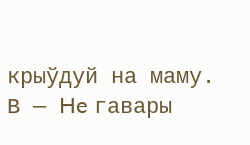крыўдуй на маму.
В — He гавары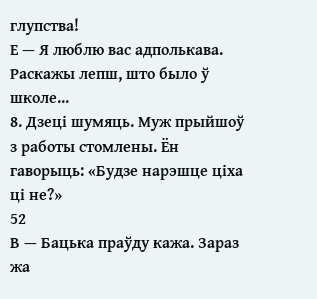глупства!
Е — Я люблю вас адполькава. Раскажы лепш, што было ў школе...
8. Дзеці шумяць. Муж прыйшоў з работы стомлены. Ён гаворыць: «Будзе нарэшце ціха ці не?»
52
В — Бацька праўду кажа. Зараз жа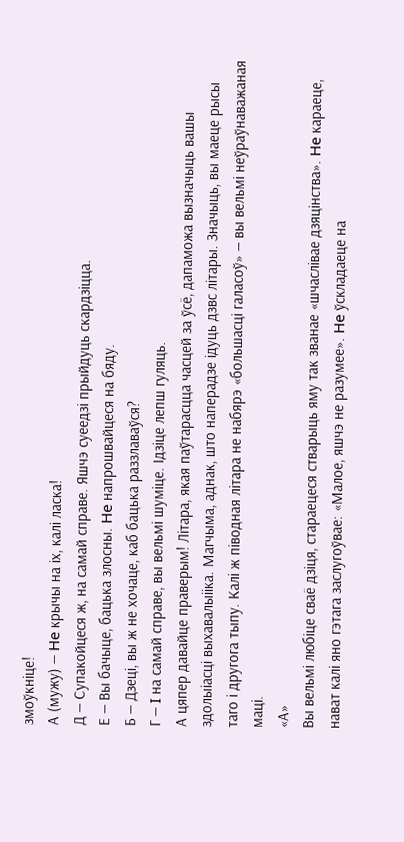змоўкніце!
А (мужу) — He крычы на іх, калі ласка!
Д — Супакойцеся ж, на самай справе. Яшчэ суеедзі прыйдуць скардзіцца.
Е — Вы бачыце, бацька злосны. He напрошвайцеся на бяду.
Б — Дзеці, вы ж не хочаце, каб бацька раззлаваўся?
Г — I на самай справе, вы вельмі шуміце. Ідзіце лепш гуляць.
А цяпер давайце праверым! Літара, якая паўтарасцца часцей за ўсё, дапаможа вызначыць вашы здолыіасці выхавалыііка. Магчыма, аднак, што наперадзе ідуць дзвс літары. Значыць, вы маеце рысы таго і другога тыпу. Калі ж піводная літара не набярэ «большасці галасоў» — вы вельмі неўраўнаважаная маці.
«А»
Вы вельмі любіце сваё дзіця, стараецеся стварыць яму так званае «шчаслівае дзяцінства». He караеце, нават калі яно гэтага заслугоўвае: «Малое, яшчэ не разумее». He ўскладаеце на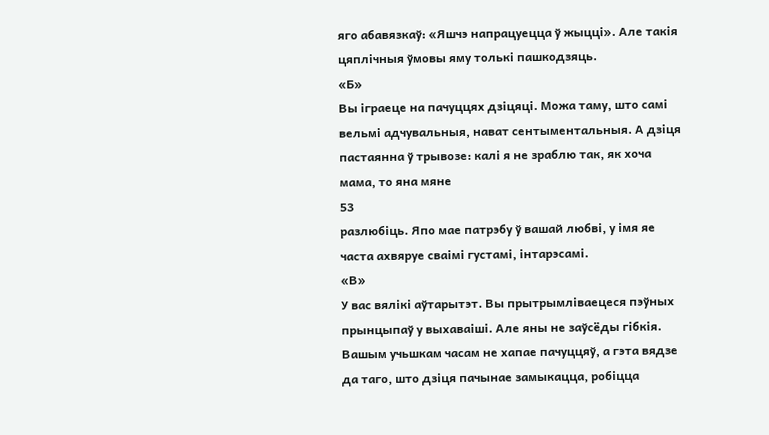яго абавязкаў: «Яшчэ напрацуецца ў жыцці». Але такія цяплічныя ўмовы яму толькі пашкодзяць.
«Б»
Вы іграеце на пачуццях дзіцяці. Можа таму, што самі вельмі адчувальныя, нават сентыментальныя. А дзіця пастаянна ў трывозе: калі я не зраблю так, як хоча мама, то яна мяне
53
разлюбіць. Япо мае патрэбу ў вашай любві, у імя яе часта ахвяруе сваімі густамі, інтарэсамі.
«В»
У вас вялікі аўтарытэт. Вы прытрымліваецеся пэўных прынцыпаў у выхаваіші. Але яны не заўсёды гібкія. Вашым учьшкам часам не хапае пачуццяў, а гэта вядзе да таго, што дзіця пачынае замыкацца, робіцца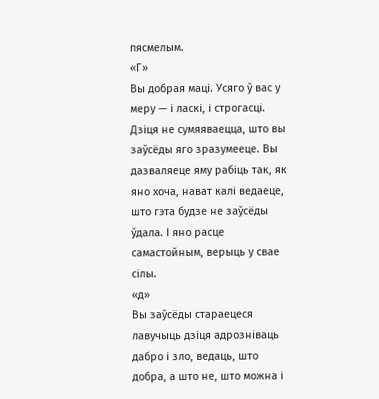пясмелым.
«Г»
Вы добрая маці. Усяго ў вас у меру — і ласкі, і строгасці. Дзіця не сумяяваецца, што вы заўсёды яго зразумееце. Вы дазваляеце яму рабіць так, як яно хоча, нават калі ведаеце, што гэта будзе не заўсёды ўдала. I яно расце самастойным, верыць у свае сілы.
«д»
Вы заўсёды стараецеся лавучыць дзіця адрозніваць дабро і зло, ведаць, што добра, а што не, што можна і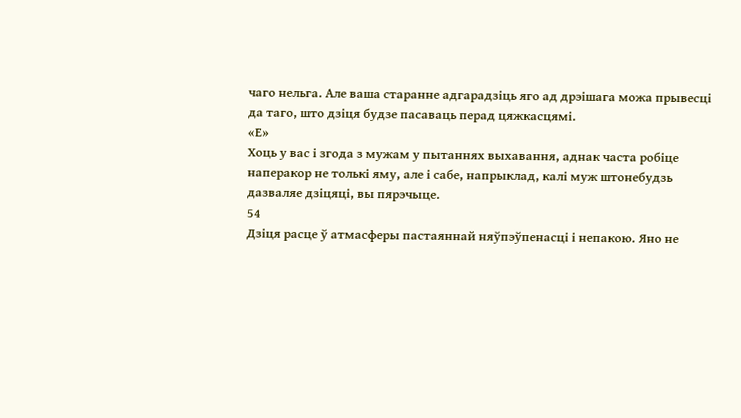чаго нельга. Але ваша старанне адгарадзіць яго ад дрэішага можа прывесці да таго, што дзіця будзе пасаваць перад цяжкасцямі.
«Е»
Хоць у вас і згода з мужам у пытаннях выхавання, аднак часта робіце наперакор не толькі яму, але і сабе, напрыклад, калі муж штонебудзь дазваляе дзіцяці, вы пярэчыце.
54
Дзіця расце ў атмасферы пастаяннай няўпэўпенасці і непакою. Яно не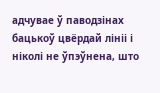адчувае ў паводзінах бацькоў цвёрдай лініі і ніколі не ўпэўнена, што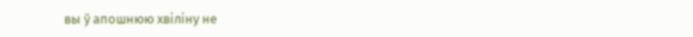вы ў апошнюю хвіліну не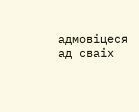адмовіцеся ад сваіх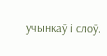учынкаў і слоў.